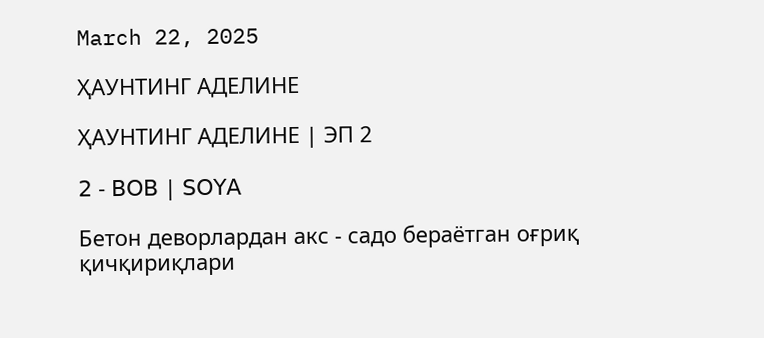March 22, 2025

ҲАУНТИНГ АДЕЛИНЕ

ҲАУНТИНГ АДЕЛИНЕ | ЭП 2

𝟤 - 𝖡𝖮𝖡 | 𝖲𝖮𝖸𝖠

Бетон деворлардан акс - садо бераётган оғриқ қичқириқлари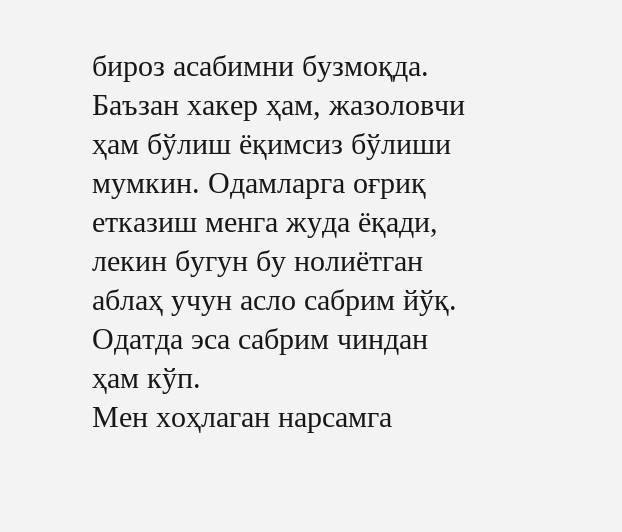бироз асабимни бузмоқда.
Баъзан хакер ҳам, жазоловчи ҳам бўлиш ёқимсиз бўлиши мумкин. Одамларга оғриқ етказиш менга жуда ёқади, лекин бугун бу нолиётган аблаҳ учун асло сабрим йўқ.
Одатда эса сабрим чиндан ҳам кўп.
Мен хоҳлаган нарсамга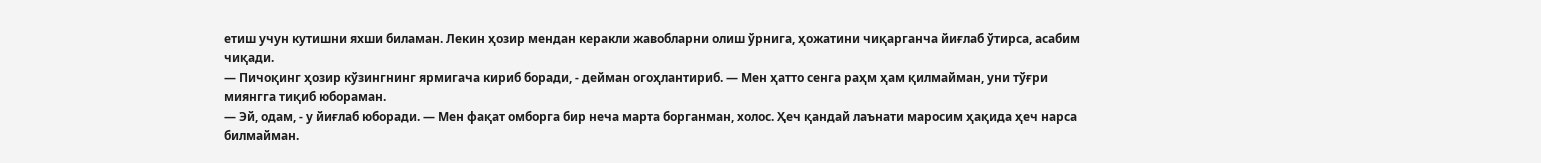етиш учун кутишни яхши биламан. Лекин ҳозир мендан керакли жавобларни олиш ўрнига, ҳожатини чиқарганча йиғлаб ўтирса, асабим чиқади.
— Пичоқинг ҳозир кўзингнинг ярмигача кириб боради, - дейман огоҳлантириб. — Мен ҳатто сенга раҳм ҳам қилмайман, уни тўғри миянгга тиқиб юбораман.
— Эй, одам, - у йиғлаб юборади. — Мен фақат омборга бир неча марта борганман, холос. Ҳеч қандай лаънати маросим ҳақида ҳеч нарса билмайман.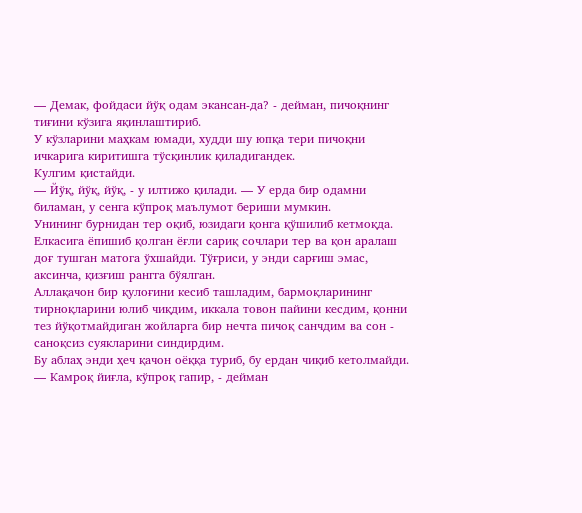— Демак, фойдаси йўқ одам экансан-да? - дейман, пичоқнинг тиғини кўзига яқинлаштириб.
У кўзларини маҳкам юмади, худди шу юпқа тери пичоқни ичкарига киритишга тўсқинлик қиладигандек.
Кулгим қистайди.
— Йўқ, йўқ, йўқ, - у илтижо қилади. — У ерда бир одамни биламан, у сенга кўпроқ маълумот бериши мумкин.
Унининг бурнидан тер оқиб, юзидаги қонга қўшилиб кетмоқда. Елкасига ёпишиб қолган ёғли сариқ сочлари тер ва қон аралаш доғ тушган матога ўхшайди. Тўғриси, у энди сарғиш эмас, аксинча, қизғиш рангга бўялган.
Аллақачон бир қулоғини кесиб ташладим, бармоқларининг тирноқларини юлиб чиқдим, иккала товон пайини кесдим, қонни тез йўқотмайдиган жойларга бир нечта пичоқ санчдим ва сон - саноқсиз суякларини синдирдим.
Бу аблаҳ энди ҳеч қачон оёққа туриб, бу ердан чиқиб кетолмайди.
— Камроқ йиғла, кўпроқ гапир, - дейман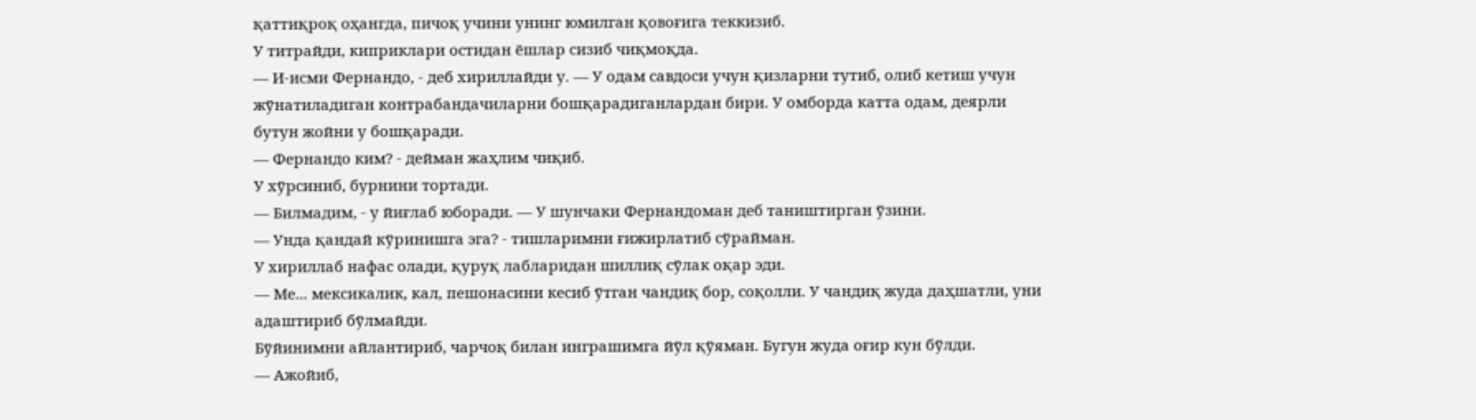қаттиқроқ оҳангда, пичоқ учини унинг юмилган қовоғига теккизиб.
У титрайди, киприклари остидан ёшлар сизиб чиқмоқда.
— И-исми Фернандо, - деб хириллайди у. — У одам савдоси учун қизларни тутиб, олиб кетиш учун жўнатиладиган контрабандачиларни бошқарадиганлардан бири. У омборда катта одам, деярли бутун жойни у бошқаради.
— Фернандо ким? - дейман жаҳлим чиқиб.
У хўрсиниб, бурнини тортади.
— Билмадим, - у йиғлаб юборади. — У шунчаки Фернандоман деб таништирган ўзини.
— Унда қандай кўринишга эга? - тишларимни ғижирлатиб сўрайман.
У хириллаб нафас олади, қуруқ лабларидан шиллиқ сўлак оқар эди.
— Ме... мексикалик, кал, пешонасини кесиб ўтган чандиқ бор, соқолли. У чандиқ жуда даҳшатли, уни адаштириб бўлмайди.
Бўйинимни айлантириб, чарчоқ билан инграшимга йўл қўяман. Бугун жуда оғир кун бўлди.
— Ажойиб,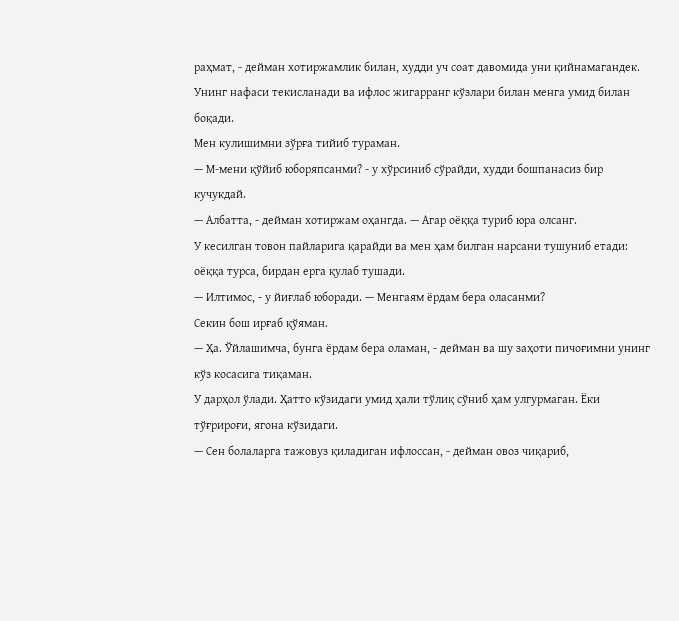раҳмат, - дейман хотиржамлик билан, худди уч соат давомида уни қийнамагандек.
Унинг нафаси текисланади ва ифлос жигарранг кўзлари билан менга умид билан боқади.
Мен кулишимни зўрға тийиб тураман.
— М-мени қўйиб юборяпсанми? - у хўрсиниб сўрайди, худди бошпанасиз бир кучукдай.
— Албатта, - дейман хотиржам оҳангда. — Агар оёққа туриб юра олсанг.
У кесилган товон пайларига қарайди ва мен ҳам билган нарсани тушуниб етади: оёққа турса, бирдан ерга қулаб тушади.
— Илтимос, - у йиғлаб юборади. — Менгаям ёрдам бера оласанми?
Секин бош ирғаб қўяман.
— Ҳа. Ўйлашимча, бунга ёрдам бера оламан, - дейман ва шу заҳоти пичоғимни унинг кўз косасига тиқаман.
У дарҳол ўлади. Ҳатто кўзидаги умид ҳали тўлиқ сўниб ҳам улгурмаган. Ёки тўғрироғи, ягона кўзидаги.
— Сен болаларга тажовуз қиладиган ифлоссан, - дейман овоз чиқариб,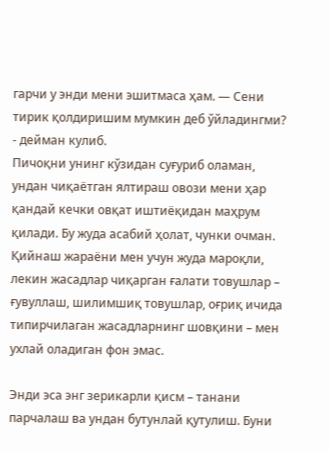гарчи у энди мени эшитмаса ҳам. — Сени тирик қолдиришим мумкин деб ўйладингми? - дейман кулиб.
Пичоқни унинг кўзидан суғуриб оламан, ундан чиқаётган ялтираш овози мени ҳар қандай кечки овқат иштиёқидан маҳрум қилади. Бу жуда асабий ҳолат, чунки очман.
Қийнаш жараёни мен учун жуда мароқли, лекин жасадлар чиқарган ғалати товушлар – ғувуллаш, шилимшиқ товушлар, оғриқ ичида типирчилаган жасадларнинг шовқини – мен ухлай оладиган фон эмас.

Энди эса энг зерикарли қисм – танани парчалаш ва ундан бутунлай қутулиш. Буни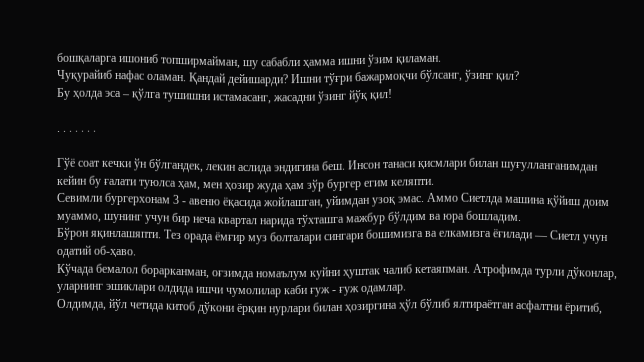бошқаларга ишониб топширмайман, шу сабабли ҳамма ишни ўзим қиламан.
Чуқурайиб нафас оламан. Қандай дейишарди? Ишни тўғри бажармоқчи бўлсанг, ўзинг қил?
Бу ҳолда эса – қўлга тушишни истамасанг, жасадни ўзинг йўқ қил!

. . . . . . .

Гўё соат кечки ўн бўлгандек, лекин аслида эндигина беш. Инсон танаси қисмлари билан шуғулланганимдан кейин бу ғалати туюлса ҳам, мен ҳозир жуда ҳам зўр бургер егим келяпти.
Севимли бургерхонам 3 - авеню ёқасида жойлашган, уйимдан узоқ эмас. Аммо Сиетлда машина қўйиш доим муаммо, шунинг учун бир неча квартал нарида тўхташга мажбур бўлдим ва юра бошладим.
Бўрон яқинлашяпти. Тез орада ёмғир муз болталари сингари бошимизга ва елкамизга ёғилади — Сиетл учун одатий об-ҳаво.
Кўчада бемалол борарканман, оғзимда номаълум куйни ҳуштак чалиб кетаяпман. Атрофимда турли дўконлар, уларнинг эшиклари олдида ишчи чумолилар каби ғуж - ғуж одамлар.
Олдимда, йўл четида китоб дўкони ёрқин нурлари билан ҳозиргина ҳўл бўлиб ялтираётган асфалтни ёритиб,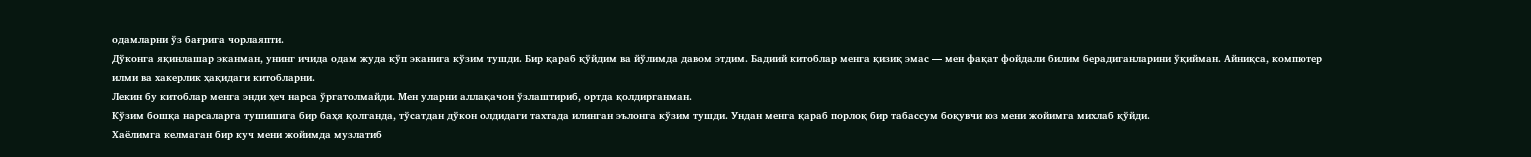одамларни ўз бағрига чорлаяпти.
Дўконга яқинлашар эканман, унинг ичида одам жуда кўп эканига кўзим тушди. Бир қараб қўйдим ва йўлимда давом этдим. Бадиий китоблар менга қизиқ эмас — мен фақат фойдали билим берадиганларини ўқийман. Айниқса, компютер илми ва хакерлик ҳақидаги китобларни.
Лекин бу китоблар менга энди ҳеч нарса ўргатолмайди. Мен уларни аллақачон ўзлаштириб, ортда қолдирганман.
Кўзим бошқа нарсаларга тушишига бир баҳя қолганда, тўсатдан дўкон олдидаги тахтада илинган эълонга кўзим тушди. Ундан менга қараб порлоқ бир табассум боқувчи юз мени жойимга михлаб қўйди.
Хаёлимга келмаган бир куч мени жойимда музлатиб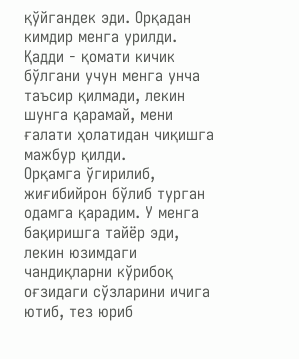қўйгандек эди. Орқадан кимдир менга урилди. Қадди - қомати кичик бўлгани учун менга унча таъсир қилмади, лекин шунга қарамай, мени ғалати ҳолатидан чиқишга мажбур қилди.
Орқамга ўгирилиб, жиғибийрон бўлиб турган одамга қарадим. У менга бақиришга тайёр эди, лекин юзимдаги чандиқларни кўрибоқ оғзидаги сўзларини ичига ютиб, тез юриб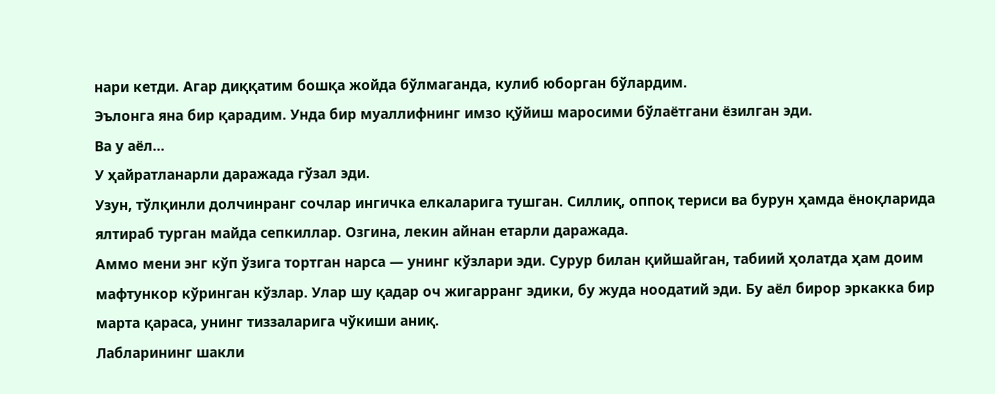нари кетди. Агар диққатим бошқа жойда бўлмаганда, кулиб юборган бўлардим.
Эълонга яна бир қарадим. Унда бир муаллифнинг имзо қўйиш маросими бўлаётгани ёзилган эди.
Ва у аёл...
У ҳайратланарли даражада гўзал эди.
Узун, тўлқинли долчинранг сочлар ингичка елкаларига тушган. Силлиқ, оппоқ териси ва бурун ҳамда ёноқларида ялтираб турган майда сепкиллар. Озгина, лекин айнан етарли даражада.
Аммо мени энг кўп ўзига тортган нарса — унинг кўзлари эди. Сурур билан қийшайган, табиий ҳолатда ҳам доим мафтункор кўринган кўзлар. Улар шу қадар оч жигарранг эдики, бу жуда ноодатий эди. Бу аёл бирор эркакка бир марта қараса, унинг тиззаларига чўкиши аниқ.
Лабларининг шакли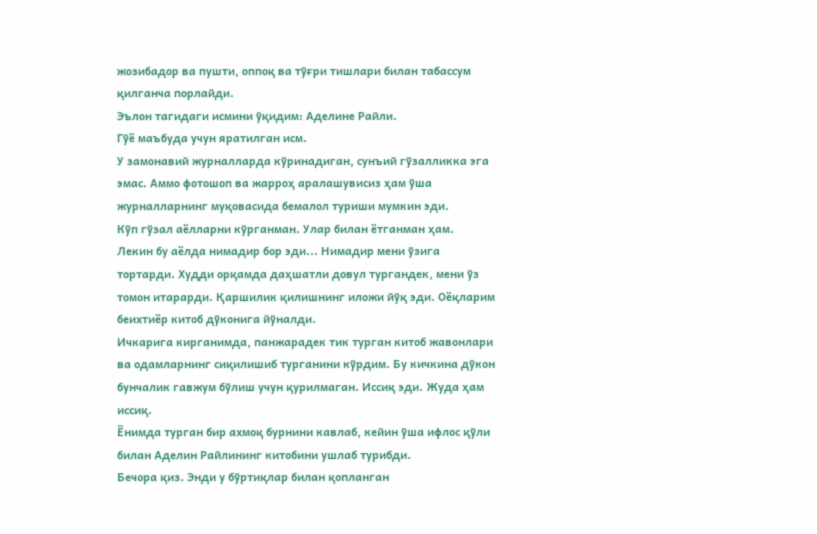жозибадор ва пушти, оппоқ ва тўғри тишлари билан табассум қилганча порлайди.
Эълон тагидаги исмини ўқидим: Аделине Райли.
Гўё маъбуда учун яратилган исм.
У замонавий журналларда кўринадиган, сунъий гўзалликка эга эмас. Аммо фотошоп ва жарроҳ аралашувисиз ҳам ўша журналларнинг муқовасида бемалол туриши мумкин эди.
Кўп гўзал аёлларни кўрганман. Улар билан ётганман ҳам.
Лекин бу аёлда нимадир бор эди... Нимадир мени ўзига тортарди. Худди орқамда даҳшатли довул тургандек, мени ўз томон итарарди. Қаршилик қилишнинг иложи йўқ эди. Оёқларим беихтиёр китоб дўконига йўналди.
Ичкарига кирганимда, панжарадек тик турган китоб жавонлари ва одамларнинг сиқилишиб турганини кўрдим. Бу кичкина дўкон бунчалик гавжум бўлиш учун қурилмаган. Иссиқ эди. Жуда ҳам иссиқ.
Ёнимда турган бир ахмоқ бурнини кавлаб, кейин ўша ифлос қўли билан Аделин Райлининг китобини ушлаб турибди.
Бечора қиз. Энди у бўртиқлар билан қопланган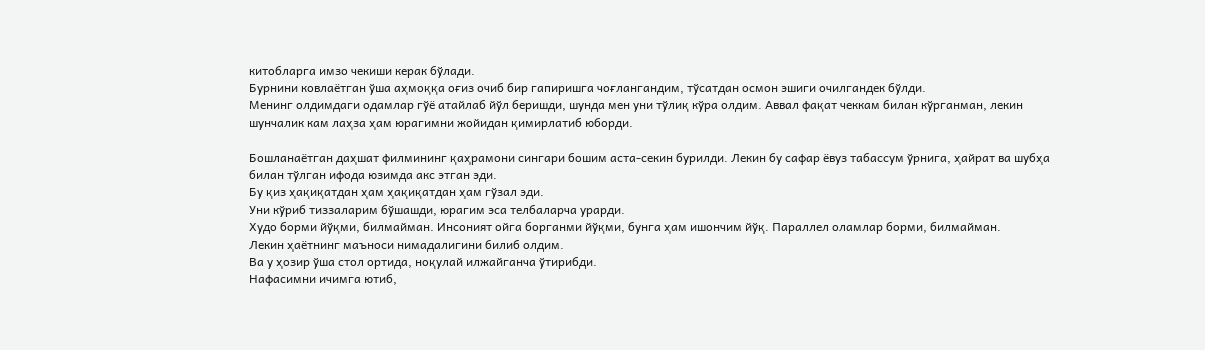китобларга имзо чекиши керак бўлади.
Бурнини ковлаётган ўша аҳмоққа оғиз очиб бир гапиришга чоғлангандим, тўсатдан осмон эшиги очилгандек бўлди.
Менинг олдимдаги одамлар гўё атайлаб йўл беришди, шунда мен уни тўлиқ кўра олдим. Аввал фақат чеккам билан кўрганман, лекин шунчалик кам лаҳза ҳам юрагимни жойидан қимирлатиб юборди.

Бошланаётган даҳшат филмининг қаҳрамони сингари бошим аста-секин бурилди. Лекин бу сафар ёвуз табассум ўрнига, ҳайрат ва шубҳа билан тўлган ифода юзимда акс этган эди.
Бу қиз ҳақиқатдан ҳам ҳақиқатдан ҳам гўзал эди.
Уни кўриб тиззаларим бўшашди, юрагим эса телбаларча урарди.
Худо борми йўқми, билмайман. Инсоният ойга борганми йўқми, бунга ҳам ишончим йўқ. Параллел оламлар борми, билмайман.
Лекин ҳаётнинг маъноси нимадалигини билиб олдим.
Ва у ҳозир ўша стол ортида, ноқулай илжайганча ўтирибди.
Нафасимни ичимга ютиб,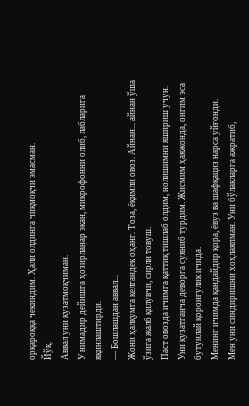орқароққа чекиндим. Ҳали олдинга чиқмоқчи эмасман.
Йўқ.
Аввал уни кузатмоқчиман.
У нимадир дейишга ҳозирланар экан, микрофонни олиб, лабларига яқинлаштирди.
— Бошлашдан аввал...
Жони ҳалқумга келгандек оҳанг. Тоза, ёқимли овоз. Айнан... айнан ўша ўзига жалб қилувчи, сирли товуш.
Паст овозда ичимга қаттиқ тишлаб олдим, нолишимни яшириш учун.
Уни кузатганча деворга суяниб турдим. Жисмим ҳаяжонда, онгим эса бутунлай қоронғулик ичида.
Менинг ичимда қандайдир қора, ёвуз ва шафқациз нарса уйғонди.
Мен уни синдиришни хоҳлаяпман. Уни бўлакларга ажратиб,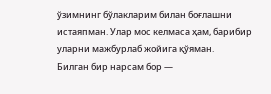ўзимнинг бўлакларим билан боғлашни истаяпман. Улар мос келмаса ҳам, барибир уларни мажбурлаб жойига қўяман.
Билган бир нарсам бор —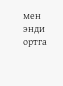мен энди ортга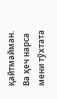қайтмайман.
Ва ҳеч нарса мени тўхтата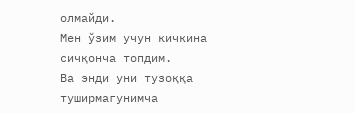олмайди.
Мен ўзим учун кичкина сичқонча топдим.
Ва энди уни тузоққа туширмагунимча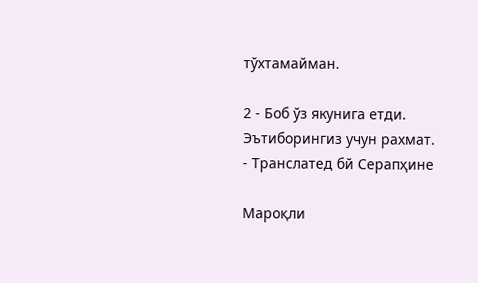тўхтамайман.

2 - Боб ўз якунига етди. Эътиборингиз учун рахмат.
- Транслатед бй Серапҳине

Мароқли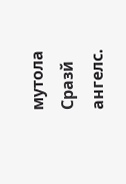мутола Cразй ангелс.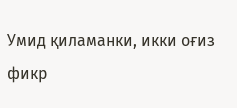Умид қиламанки, икки оғиз фикр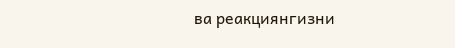ва реакциянгизни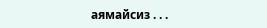аямайсиз . . .